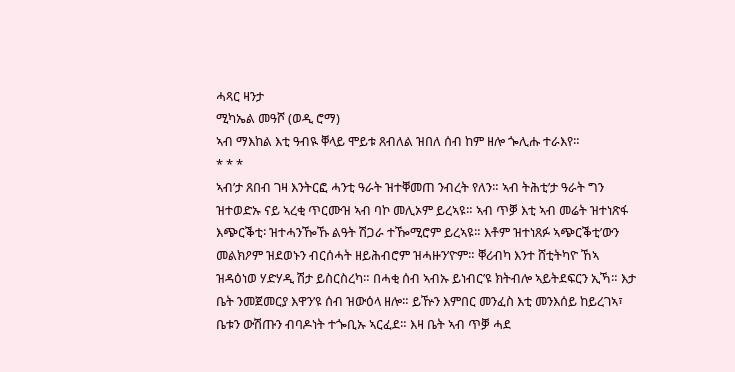ሓጻር ዛንታ
ሚካኤል መዓሾ (ወዲ ሮማ)
ኣብ ማእከል እቲ ዓብዪ ቐላይ ሞይቱ ጸብለል ዝበለ ሰብ ከም ዘሎ ጐሊሑ ተራእየ።
* * *
ኣብ’ታ ጸበብ ገዛ እንትርፎ ሓንቲ ዓራት ዝተቐመጠ ንብረት የለን። ኣብ ትሕቲ’ታ ዓራት ግን ዝተወድኡ ናይ ኣረቂ ጥርሙዝ ኣብ ባኮ መሊኦም ይረኣዩ። ኣብ ጥቓ እቲ ኣብ መሬት ዝተነጽፋ እጭርቕቲ፡ ዝተሓንዀኹ ልዓት ሽጋራ ተዀሚሮም ይረኣዩ። እቶም ዝተነጸፉ ኣጭርቕቲ’ውን መልክዖም ዝደወኑን ብርሰሓት ዘይሕብሮም ዝሓዙን’ዮም። ቐሪብካ እንተ ሸቲትካዮ ኸኣ ዝዳዕነወ ሃድሃዲ ሽታ ይስርስረካ። በሓቂ ሰብ ኣብኡ ይነብር’ዩ ክትብሎ ኣይትደፍርን ኢኻ። እታ ቤት ንመጀመርያ እዋን’ዩ ሰብ ዝውዕላ ዘሎ። ይዅን እምበር መንፈስ እቲ መንእሰይ ከይረገኣ፣ ቤቱን ውሽጡን ብባዶነት ተጐቢኡ ኣርፈደ። እዛ ቤት ኣብ ጥቓ ሓደ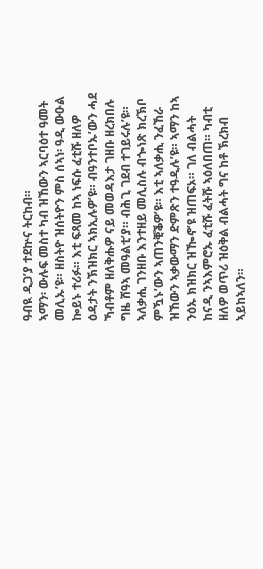ዓብዪ ዲጋ’ያ ተደኵና ትርከብ።
ኣማን፡ ውሉፍ መስተ ካብ ዝኸውን ኣርባዕተ ዓመት መሊኡ’ዩ። ዘስትዮ ዝሰትዮን ምስ ሰኣነ፡ ዓዲ ውዑል ኰይኑ ተሪፉ። እቲ ፍጻመ ከኣ ነፍሱ ፈቲሹ ዘለዎ ዕዳታት ንኽዝክር ኣክኢሉዎ’ዩ። ብዓንተቦኡ’ውን ሓደ ኻብቶም ዘለቅሑዎ ናይ መወዳእታ ገዘቡ ዘረክበሉ ግዜ ሸዓኣ መዓልቲ’ያ። ብሕጊ ገደብ ተገይሩሉ’ዩ። ኣለቃሒ ገንዘቡ እንተዘይ መሊስሉ ብጐነጽ ክረኽቦ ምዃኑ’ውን ኣጠንቒቕዎ’ዩ። እቲ ኣለቃሒ ንፈኸራ ዝኸውን ኣቃውማን ድምጽን ተዓዲሉ’ዩ። ኣማን ከኣ ንዕኡ ክዝክር ዝዀኖ’ዩ ዝጠፍኦ። ገለ ብልሓት ከናዲ ንኣእምሮኡ ፈቲሹ ፈትሹ ኣዕለበጠ። ካብቲ ዘለዎ ወጥሪ ዝዕቅል ብልሓት ግና ከቶ ኽረክብ ኣይከኣለን።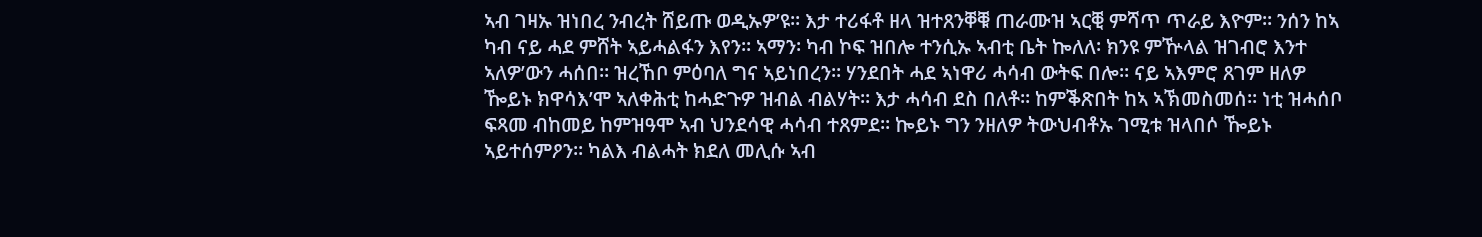ኣብ ገዛኡ ዝነበረ ንብረት ሸይጡ ወዲኡዎ’ዩ። እታ ተሪፋቶ ዘላ ዝተጸንቐቑ ጠራሙዝ ኣርቒ ምሻጥ ጥራይ እዮም። ንሰን ከኣ ካብ ናይ ሓደ ምሸት ኣይሓልፋን እየን። ኣማን፡ ካብ ኮፍ ዝበሎ ተንሲኡ ኣብቲ ቤት ኰለለ፡ ክንዩ ምዅላል ዝገብሮ እንተ ኣለዎ’ውን ሓሰበ። ዝረኸቦ ምዕባለ ግና ኣይነበረን። ሃንደበት ሓደ ኣነዋሪ ሓሳብ ውትፍ በሎ። ናይ ኣእምሮ ጸገም ዘለዎ ዀይኑ ክዋሳእ’ሞ ኣለቀሕቲ ከሓድጉዎ ዝብል ብልሃት። እታ ሓሳብ ደስ በለቶ። ከምቕጽበት ከኣ ኣኽመስመሰ። ነቲ ዝሓሰቦ ፍጻመ ብከመይ ከምዝዓሞ ኣብ ህንደሳዊ ሓሳብ ተጸምደ። ኰይኑ ግን ንዘለዎ ትውህብቶኡ ገሚቱ ዝላበሶ ዀይኑ ኣይተሰምዖን። ካልእ ብልሓት ክደለ መሊሱ ኣብ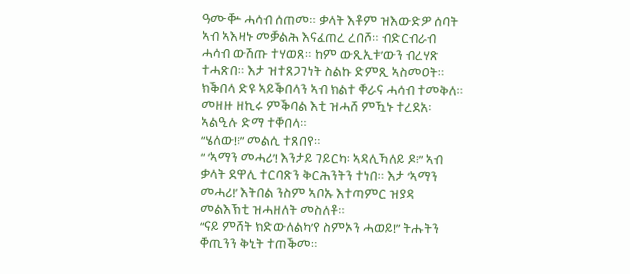ዓሙቝ ሓሳብ ሰጠመ። ቃላት እቶም ዝእውድዎ ሰባት ኣብ ኣእዛኑ መቓልሕ እናፈጠረ ረበሾ። ብድርብራብ ሓሳብ ውሽጡ ተሃወጸ። ከም ውጺኢቱ’ውን ብረሃጽ ተሓጽበ። እታ ዝተጸጋገነት ስልኩ ድምጺ ኣስመዐት። ክቕበላ ድዩ ኣይቕበላን ኣብ ክልተ ቐራና ሓሳብ ተመቅለ። መዘዙ ዘኪሩ ምቕባል እቲ ዝሓሸ ምዃኑ ተረደአ፡ ኣልዒሉ ድማ ተቐበላ።
“ሄለው!፧” መልሲ ተጸበየ።
“ ‘ኣማን መሓሪ’! እንታይ ገይርካ፡ ኣዳሊኻለይ ዶ፧” ኣብ ቃላት ደዋሊ ተርባጽን ቅርሕንትን ተነበ። እታ ‘ኣማን መሓሪ!’ እትበል ንስም ኣቦኡ እተጣምር ዝያዳ መልእኽቲ ዝሓዘለት መስለቶ።
“ናይ ምሸት ክድውለልካ’የ ስምኦን ሓወይ!” ትሑትን ቐጢንን ቅኒት ተጠቕመ።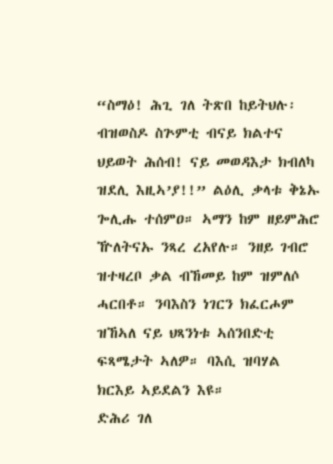“ስማዕ! ሕጊ ገለ ትጽበ ከይትህሉ፡ ብዝወስዶ ስጕምቲ ብናይ ክልተና ህይወት ሕሰብ! ናይ መወዳእታ ክብለካ ዝደሊ እዚኣ’ያ!!” ልዕሊ ቃላቱ ቅኔኡ ጐሊሑ ተሰምዐ። ኣማን ከም ዘይምሕሮ ዅለትናኡ ንጻረ ረአየሉ። ንዘይ ገብሮ ዝተዛረቦ ቃል ብኸመይ ከም ዝምለሶ ሓርበቶ። ንባእስን ነገርን ክፈርሖም ዝኸኣለ ናይ ህጻንነቱ ኣሰንበድቲ ፍጻሜታት ኣለዎ። ባእሲ ዝባሃል ክርእይ ኣይደልን እዩ።
ድሕሪ ገለ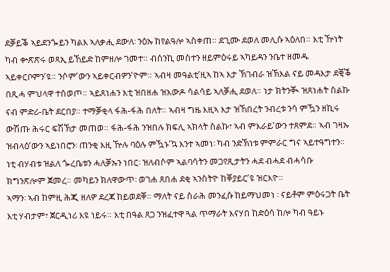ደቓይቕ ኣይደንጐይን ካልእ ኣለቃሒ ደውለ፡ ንዕኡ ከየልዓሎ ኣስቀጠ። ደጊሙ ደወለ መሊሱ ኣዕለበ። እቲ ዅነት ካብ ቍጽጽሩ ወጻኢ ይኸይድ ከምዘሎ ገመተ። ብሰንኪ መስተን ዘይምዕሩይ ኣካይዳን ንቤተ ዘመዱ ኣይቀርቦምን’ዩ። ንሶም’ውን ኣይቀርብዎን’ዮም። ኣብዛ መዓልቲ’ዚኣ ከኣ እታ ኽገብራ ዝኽእል ናይ መዳእታ ደቒቕ በጺሓ ምህላዋ ተሰወጦ። ኣይጸነሐን እቲ ዝበዘሐ ዝእውዶ ሳልሳይ ኣለቓሒ ደወለ። ነታ ክትንቚ ዝጸነሐት ስልኩ ናብ ምድሪ-ቤት ደርበያ። ተማቓቂላ ፋሕ-ፋሕ በለት። ኣብዛ ግዜ እዚኣ እታ ዝኸበረት ንብረቱ ንሳ ምዃን ዘኪሩ ውሽጡ ሕሩር ፍሽኽታ መጠወ። ፋሕ-ፋሕ ንዝበሉ ክፍሊ ኣክላት ስልኩ፣ ኣብ ምእራይ’ውን ተጸምደ። ኣብ ገዛኡ ዝብላዕ’ውን ኣይነበሮን፡ ጠንቂ እዚ ዅሉ ባዕሉ ምዃኑ’ኳ እንተ ኣመነ፡ ካብ ንድኽነቱ ምምራር ግና ኣይተዓግተን። ነቲ ብሃብቱ ዝልለ ጐረቤቱን ሓለቓኡን ነበር፡ ዝለብሶም ኣልባሳትን መጋየጺታትን ሓደ ብሓደ ብሓሳቡ ክግንጽሎም ጀመረ። መካይን ክለዋውጥ፡ ወገሐ ጸበሐ ደቂ ኣንስትዮ ከቐያይር’ዩ ዝርእዮ።
ኣማን፡ ኣብ ከምዚ ሕጂ ዘለዎ ደረጃ ከይወደቐ። ማለት ናይ ስራሕ መንፈሱ ከይማህመነ ፡ ናይቶም ምዕሩጋት ቤት እቲ ሃብታም፣ ጀርዲነሪ እዩ ነይሩ። እቲ በዓል ጸጋ ንዝፈተዋ ጓል ጥማራት እናሃበ ከድዕሳ ከሎ ካብ ዓይኑ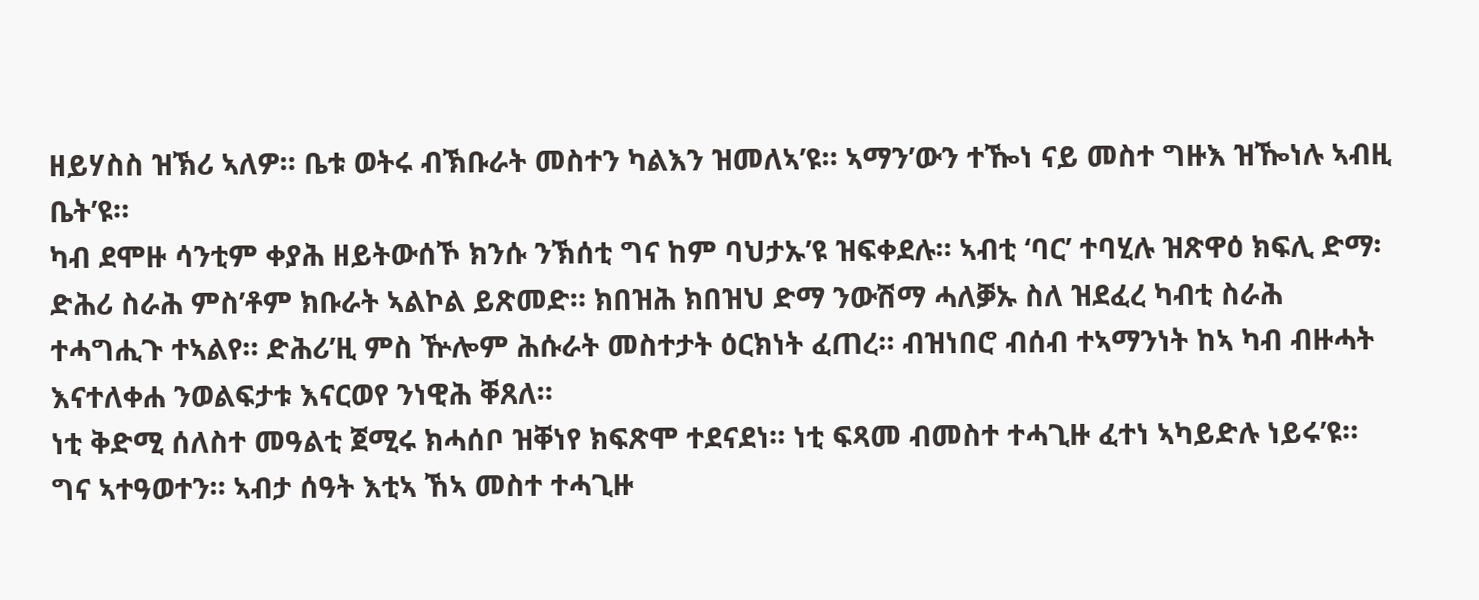ዘይሃስስ ዝኽሪ ኣለዎ። ቤቱ ወትሩ ብኽቡራት መስተን ካልእን ዝመለኣ’ዩ። ኣማን’ውን ተዀነ ናይ መስተ ግዙእ ዝዀነሉ ኣብዚ ቤት’ዩ።
ካብ ደሞዙ ሳንቲም ቀያሕ ዘይትውሰኾ ክንሱ ንኽሰቲ ግና ከም ባህታኡ’ዩ ዝፍቀደሉ። ኣብቲ ‘ባር’ ተባሂሉ ዝጽዋዕ ክፍሊ ድማ፡ ድሕሪ ስራሕ ምስ’ቶም ክቡራት ኣልኮል ይጽመድ። ክበዝሕ ክበዝህ ድማ ንውሽማ ሓለቓኡ ስለ ዝደፈረ ካብቲ ስራሕ ተሓግሒጉ ተኣልየ። ድሕሪ’ዚ ምስ ዅሎም ሕሱራት መስተታት ዕርክነት ፈጠረ። ብዝነበሮ ብሰብ ተኣማንነት ከኣ ካብ ብዙሓት እናተለቀሐ ንወልፍታቱ እናርወየ ንነዊሕ ቐጸለ።
ነቲ ቅድሚ ሰለስተ መዓልቲ ጀሚሩ ክሓሰቦ ዝቐነየ ክፍጽሞ ተደናደነ። ነቲ ፍጻመ ብመስተ ተሓጊዙ ፈተነ ኣካይድሉ ነይሩ’ዩ። ግና ኣተዓወተን። ኣብታ ሰዓት እቲኣ ኸኣ መስተ ተሓጊዙ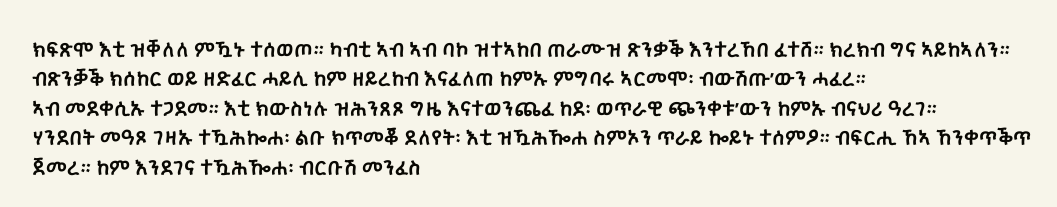ክፍጽሞ እቲ ዝቐለለ ምዃኑ ተሰወጦ። ካብቲ ኣብ ኣብ ባኮ ዝተኣከበ ጠራሙዝ ጽንቃቕ እንተረኸበ ፈተሸ። ክረክብ ግና ኣይከኣለን። ብጽንቓቕ ክሰከር ወይ ዘድፈር ሓይሊ ከም ዘይረከብ እናፈለጠ ከምኡ ምግባሩ ኣርመሞ፡ ብውሽጡ’ውን ሓፈረ።
ኣብ መደቀሲኡ ተጋደመ። እቲ ክውስነሉ ዝሕንጸጾ ግዜ እናተወንጨፈ ከደ፡ ወጥራዊ ጭንቀቱ’ውን ከምኡ ብናህሪ ዓረገ።
ሃንደበት መዓጾ ገዛኡ ተዃሕኰሐ፡ ልቡ ክጥመቖ ደለየት፡ እቲ ዝዃሕዀሐ ስምኦን ጥራይ ኰይኑ ተሰምዖ። ብፍርሒ ኸኣ ኸንቀጥቕጥ ጀመረ። ከም እንደገና ተዃሕዀሐ፡ ብርቡሽ መንፈስ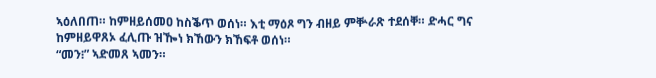ኣዕለበጠ። ከምዘይሰመዐ ከስቕጥ ወሰነ። እቲ ማዕጾ ግን ብዘይ ምቝራጽ ተደሰቐ። ድሓር ግና ከምዘይዋጸኦ ፈሊጡ ዝዀነ ክኸውን ክኸፍቶ ወሰነ።
“መን፧” ኣድመጸ ኣመን።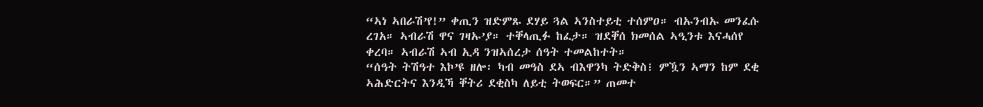“ኣነ ኣበራሽ’የ!” ቀጢን ዝድምጹ ደሃይ ጓል ኣንስተይቲ ተሰምዐ። ብኡንብኡ መንፈሱ ረገአ። ኣብራሽ ዋና ገዛኡ’ያ። ተቐላጢፉ ከፈታ። ዝደቐሰ ክመሰል ኣዒንቱ እናሓሰየ ቀረባ። ኣብራሽ ኣብ ኢዳ ንዝኣሰረታ ሰዓት ተመልከተት።
“ሰዓት ትሽዓተ እኮ’ዩ ዘሎ፡ ካብ መዓስ ደኣ ብእዋንካ ትድቅስ፧ ምዃን ኣማን ከም ደቂ ኣሕድርትና እንዲኻ ቐትሪ ደቂስካ ለይቲ ትወፍር።” ጠመተ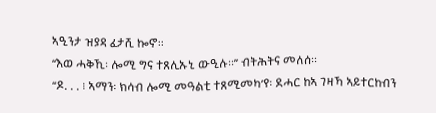ኣዒንታ ዝያዳ ፈታሺ ኰኖ።
“እወ ሓቅኺ፡ ሎሚ ግና ተጸሊኡኒ ውዒሉ።” ብትሕትና መለሰ።
“ዶ. . . ፧ ኣማን፡ ክሳብ ሎሚ መዓልቲ ተጸሚመካ’የ፡ ደሓር ከኣ ገዛኻ ኣይተርከብን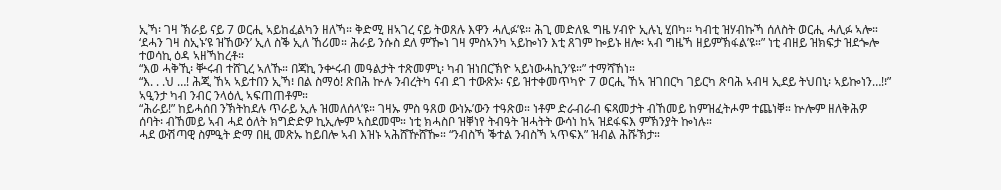ኢኻ፡ ገዛ ኽራይ ናይ 7 ወርሒ ኣይከፈልካን ዘለኻ። ቅድሚ ዘኣገረ ናይ ትወጸሉ እዋን ሓሊፉ’ዩ። ሕጊ መድለዪ ግዜ ሃብዮ ኢሉኒ ሂበካ። ካብቲ ዝሃብኩኻ ሰለስት ወርሒ ሓሊፉ ኣሎ። ‘ደሓን ገዛ ስኢኑ’ዩ ዝኸውን’ ኢለ ስቕ ኢለ ኸሪመ። ሕራይ ንሱስ ደለ ምዀነ ገዛ ምስኣንካ ኣይኰነን እቲ ጸገም ኰይኑ ዘሎ፡ ኣብ ግዜኻ ዘይምኽፋል’ዩ።” ነቲ ብዘይ ዝክፍታ ዝደጐሎ ተወሳኪ ዕዳ ኣዘኻከረቶ።
“እወ ሓቅኺ፡ ቝሩብ ተሸጊረ ኣለኹ። በጃኪ ንቍሩብ መዓልታት ተጽመምኒ፡ ካብ ዝነበርኽዮ ኣይነውሓኪን’ዩ።” ተማሻኸነ።
“እ. . .ህ …! ሕጂ ኸኣ ኣይተበን ኢኻ፧ በል ስማዕ! ጽበሕ ኵሉ ንብረትካ ናብ ደገ ተውጽኦ፡ ናይ ዝተቀመጥካዮ 7 ወርሒ ኸኣ ዝገበርካ ገይርካ ጽባሕ ኣብዛ ኢደይ ትህበኒ፡ ኣይኰነን…!፧” ኣዒንታ ካብ ንብር ንላዕሊ ኣፍጠጠቶም።
“ሕራይ!” ከይሓሰበ ንኽትከደሉ ጥራይ ኢሉ ዝመለሰላ’ዩ። ገዛኡ ምስ ዓጸወ ውነኡ’ውን ተዓጽወ። ነቶም ድራብራብ ፍጻመታት ብኸመይ ከምዝፈትሖም ተጨነቐ። ኵሎም ዘለቅሕዎ ሰባት፡ ብኸመይ ኣብ ሓደ ዕለት ክግድድዎ ኪኢሎም ኣስደመሞ። ነቲ ክሓስቦ ዝቐነየ ትብዓት ዝሓትት ውሳነ ከኣ ዝደፋፍእ ምኽንያት ኰነሉ።
ሓደ ውሽጣዊ ስምዒት ድማ በዚ መጽኡ ከይበሎ ኣብ እዝኑ ኣሕሸዅሸዀ። “ንብስኻ ቕተል ንብስኻ ኣጥፍእ” ዝብል ሕሹኽታ።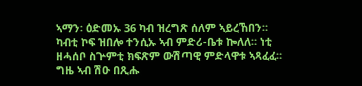ኣማን፡ ዕድመኡ 36 ካብ ዝረግጽ ሰለም ኣይረኸበን።
ካብቲ ኮፍ ዝበሎ ተንሲኡ ኣብ ምድሪ-ቤቱ ኰለለ። ነቲ ዘሓሰቦ ስጕምቲ ክፍጽም ውሽጣዊ ምድላዋቱ ኣጻፈፈ።
ግዜ ኣብ ሽዑ በጺሑ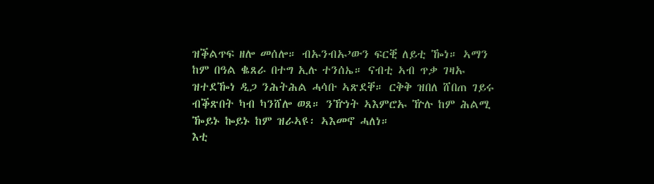ዝቕልጥፍ ዘሎ መሰሎ። ብኡንብኡ’ውን ፍርቒ ለይቲ ዀነ። ኣማን ከም በዓል ቈጸራ በተግ ኢሉ ተንሰኤ። ናብቲ ኣብ ጥቃ ገዛኡ ዝተደዀነ ዲጋ ንሕትሕል ሓሳቡ ኣጽደቐ። ርቅቅ ዝበለ ሸበጠ ገይሩ ብቕጽበት ካብ ካንሸሎ ወጸ። ንዅነት ኣእምሮኡ ዅሉ ከም ሕልሚ ዀይኑ ኰይኑ ከም ዝራኣዩ፡ ኣእመኖ ሓለነ።
እቲ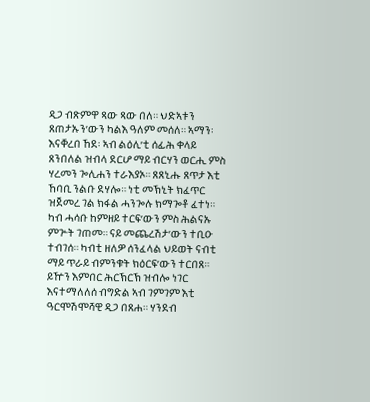ዲጋ ብጽምዋ ጻው ጻው በለ። ህድኣቱን ጸጠታኡን’ውን ካልእ ዓለም መሰለ። ኣማን፡ እናቐረበ ኸደ፡ ኣብ ልዕሊ’ቲ ሰፊሕ ቀላይ ጸንበለል ዝብላ ደርሆ ማይ ብርሃን ወርሒ ምስ ሃረመን ጐሊሐን ተራእያኦ። ጸጸኒሑ ጸጥታ እቲ ኸባቢ ንልቡ ደሃሎ። ነቲ መኽኒት ክፈጥር ዝጀመረ ገል ክፋል ሓንጐሉ ክማጐቶ ፈተነ። ካብ ሓሳቡ ከምዘይ ተርፍ’ውን ምስ ሕልናኡ ምጕት ገጠመ። ናይ መጨረሽታ’ውን ተቢዑ ተብገሰ። ካብቲ ዘለዎ ሰንፈላል ህይወት ናብቲ ማይ ጥራይ ብምንቁት ክዕርፍ’ውን ተርበጸ። ይዅን እምበር ሕርኽርኽ ዝብሎ ነገር እናተማለለሰ ብግድል ኣብ ገምገም እቲ ዓርሞሽሞሻዊ ዲጋ በጸሐ። ሃንደብ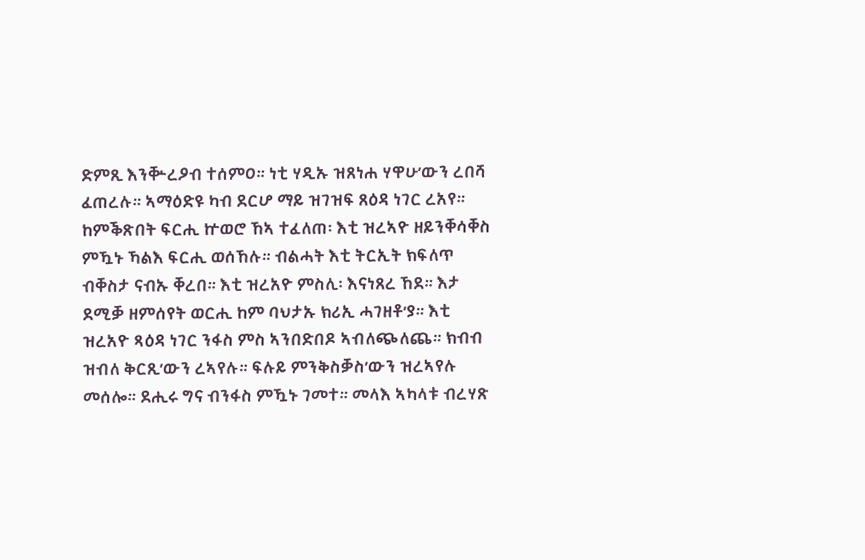ድምጺ እንቝረዖብ ተሰምዐ። ነቲ ሃዲኡ ዝጸነሐ ሃዋሁ’ውን ረበሻ ፈጠረሉ። ኣማዕድዩ ካብ ደርሆ ማይ ዝገዝፍ ጸዕዳ ነገር ረአየ። ከምቕጽበት ፍርሒ ኵወሮ ኸኣ ተፈለጠ፡ እቲ ዝረኣዮ ዘይንቐሳቐስ ምዃኑ ኻልእ ፍርሒ ወሰኸሉ። ብልሓት እቲ ትርኢት ክፍለጥ ብቐስታ ናብኡ ቐረበ። እቲ ዝረአዮ ምስሊ፡ እናነጸረ ኸደ። እታ ደሚቓ ዘምሰየት ወርሒ ከም ባህታኡ ክሪኢ ሓገዘቶ’ያ። እቲ ዝረአዮ ጻዕዳ ነገር ንፋስ ምስ ኣንበድበዶ ኣብለጭለጨ። ክብብ ዝብለ ቅርጺ’ውን ረኣየሉ። ፍሉይ ምንቅስቓስ’ውን ዝረኣየሉ መሰሎ። ደሒሩ ግና ብንፋስ ምዃኑ ገመተ። መላእ ኣካላቱ ብረሃጽ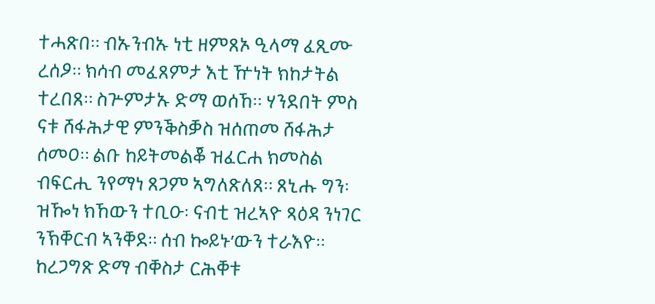ተሓጽበ። ብኡንብኡ ነቲ ዘምጸኦ ዒላማ ፈጺሙ ረሰዖ። ክሳብ መፈጸምታ እቲ ዅነት ክከታትል ተረበጸ። ስጕምታኡ ድማ ወሰኸ። ሃንደበት ምስ ናቱ ሸፋሕታዊ ምንቕስቓስ ዝሰጠመ ሸፋሕታ ሰመዐ። ልቡ ከይትመልቖ ዝፈርሐ ክመስል ብፍርሒ ንየማነ ጸጋም ኣግለጽለጸ። ጸኒሑ ግን፡ ዝዀነ ክኸውን ተቢዑ፡ ናብቲ ዝረኣዮ ጻዕዳ ንነገር ንኽቐርብ ኣንቐደ። ሰብ ኰይኑ’ውን ተራእዮ። ከረጋግጽ ድማ ብቐስታ ርሕቐቱ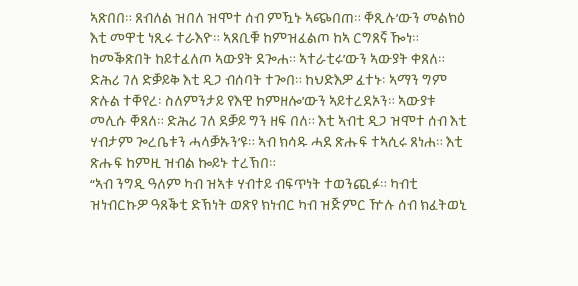ኣጽበበ። ጸብለል ዝበለ ዝሞተ ሰብ ምዃኑ ኣጭበጠ። ቐጺሉ’ውን መልክዕ እቲ መዋቲ ነጺሩ ተራእዮ። ኣጸቢቑ ከምዝፈልጦ ከኣ ርግጸኛ ዀነ። ከመቕጽበት ከይተፈለጦ ኣውያት ደጐሐ። ኣተራቲሩ’ውን ኣውያት ቀጸለ።
ድሕሪ ገለ ድቓይቅ እቲ ዲጋ ብሰባት ተጐበ። ከህድእዎ ፈተኑ፡ ኣማን ግም ጽሉል ተቐየረ፡ ስለምንታይ የእዊ ከምዘሎ’ውን ኣይተረደኦን። ኣውያቱ መሊሱ ቐጸለ። ድሕሪ ገለ ደቓይ ግን ዘፍ በለ። እቲ ኣብቲ ዲጋ ዝሞተ ሰብ እቲ ሃብታም ጐረቤቱን ሓላቓኡን’ዩ። ኣብ ክሳዱ ሓደ ጽሑፍ ተኣሲሩ ጸነሐ። እቲ ጽሑፍ ከምዚ ዝብል ኰይኑ ተረኽበ።
“ኣብ ንግዲ ዓለም ካብ ዝኣቱ ሃብተይ ብፍጥነት ተወንጪፉ። ካብቲ ዝነብርኩዎ ዓጸቕቲ ድኽነት ወጽየ ክነብር ካብ ዝጅምር ዅሉ ሰብ ክፈትወኒ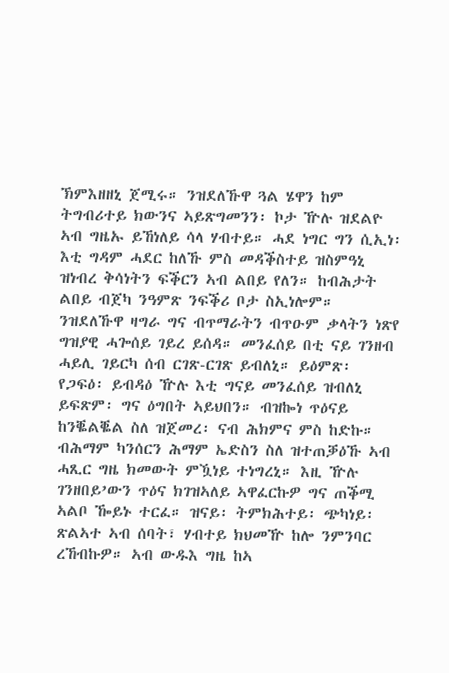ኽምእዘዘኒ ጀሚሩ። ንዝደለኹዋ ጓል ሄዋን ከም ትግብሪተይ ክውንና ኣይጽግመንን፡ ኮታ ዅሉ ዝደልዮ ኣብ ግዜኡ ይኸነለይ ሳላ ሃብተይ። ሓደ ነግር ግን ሲኢነ፡ እቲ ግዳም ሓደር ከለኹ ምስ መዳቕስተይ ዝስምዓኒ ዝነብረ ቅሳነትን ፍቕርን ኣብ ልበይ የለን። ከብሕታት ልበይ ብጀካ ንዓምጽ ንፍቕሪ ቦታ ስኢነሎም። ንዝደለኹዋ ዛግራ ግና ብጥማራትን ብጥዑም ቃላትን ነጽየ ግዝያዊ ሓጐሰይ ገይረ ይሰዳ። መንፈሰይ በቲ ናይ ገንዘብ ሓይሊ ገይርካ ሰብ ርገጽ-ርገጽ ይብለኒ። ይዕምጽ፡ የጋፍዕ፡ ይብዳዕ ዅሉ እቲ ግናይ መንፈሰይ ዝብለኒ ይፍጽም፡ ግና ዕግበት ኣይህበን። ብዝኰነ ጥዕናይ ከንቘልቘል ስለ ዝጀመረ፡ ናብ ሕክምና ምስ ከድኩ። ብሕማም ካንሰርን ሕማም ኤድስን ስለ ዝተጠቓዕኹ ኣብ ሓጺር ግዜ ክመውት ምዃነይ ተነግረኒ። እዚ ዅሉ ገንዘበይ’ውን ጥዕና ክገዝኣለይ ኣዋፈርኩዎ ግና ጠቕሚ ኣልቦ ዀይኑ ተርፈ። ዝናይ፡ ትምክሕተይ፡ ጭካነይ፡ ጽልኣተ ኣብ ሰባት፣ ሃብተይ ክህመዅ ከሎ ንምንባር ረኸብኩዎ። ኣብ ውዱእ ግዜ ከኣ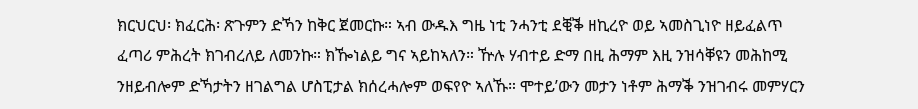ክርህርህ፡ ክፈርሕ፡ ጽጉምን ድኻን ከቅር ጀመርኩ። ኣብ ውዱእ ግዜ ነቲ ንሓንቲ ደቒቕ ዘኪረዮ ወይ ኣመስጊነዮ ዘይፈልጥ ፈጣሪ ምሕረት ክገብረለይ ለመንኩ። ክዀነልይ ግና ኣይከኣለን። ዅሉ ሃብተይ ድማ በዚ ሕማም እዚ ንዝሳቐዩን መሕከሚ ንዘይብሎም ድኻታትን ዘገልግል ሆስፒታል ክሰረሓሎም ወፍየዮ ኣለኹ። ሞተይ’ውን መታን ነቶም ሕማቕ ንዝገብሩ መምሃርን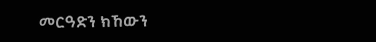መርዓድን ክኸውን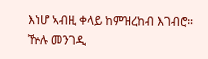እነሆ ኣብዚ ቀላይ ከምዝረከብ እገብሮ። ዅሉ መንገዲ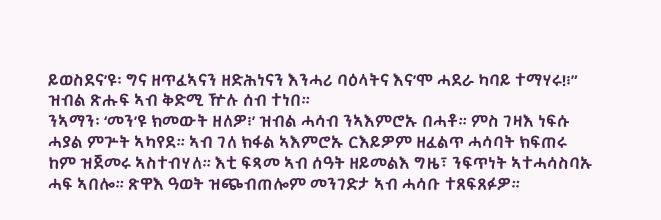ይወስደና’ዩ፡ ግና ዘጥፈኣናን ዘድሕነናን እንሓሪ ባዕላትና እና’ሞ ሓደራ ካባይ ተማሃሩ!፧” ዝብል ጽሑፍ ኣብ ቅድሚ ዅሉ ሰብ ተነበ።
ንኣማን፡ ‘መን’ዩ ክመውት ዘለዎ፧’ ዝብል ሓሳብ ንኣእምሮኡ በሓቶ። ምስ ገዛእ ነፍሱ ሓያል ምጕት ኣካየደ። ኣብ ገለ ክፋል ኣእምሮኡ ርእይዎም ዘፈልጥ ሓሳባት ክፍጠሩ ከም ዝጀመሩ ኣስተብሃለ። እቲ ፍጻመ ኣብ ሰዓት ዘይመልእ ግዜ፣ ንፍጥነት ኣተሓሳስባኡ ሓፍ ኣበሎ። ጽዋእ ዓወት ዝጭብጠሎም መንገድታ ኣብ ሓሳቡ ተጸፍጸፉዎ።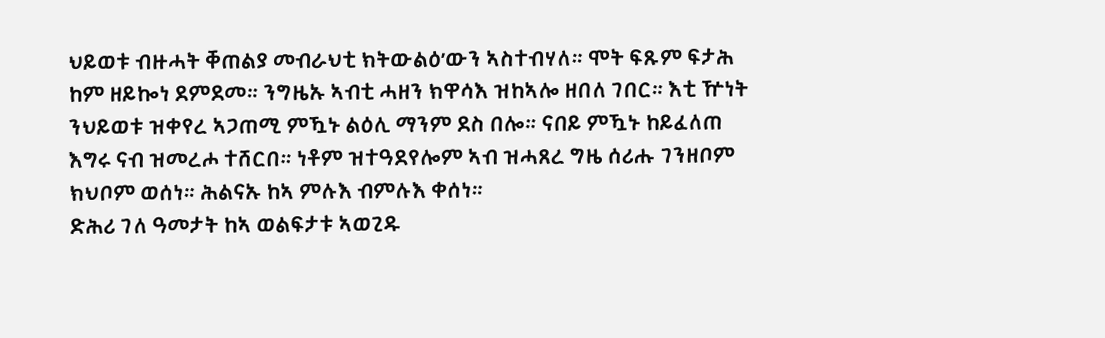ህይወቱ ብዙሓት ቐጠልያ መብራህቲ ክትውልዕ’ውን ኣስተብሃለ። ሞት ፍጹም ፍታሕ ከም ዘይኰነ ደምደመ። ንግዜኡ ኣብቲ ሓዘን ክዋሳእ ዝከኣሎ ዘበለ ገበር። እቲ ዅነት ንህይወቱ ዝቀየረ ኣጋጠሚ ምዃኑ ልዕሊ ማንም ደስ በሎ። ናበይ ምዃኑ ከይፈለጠ እግሩ ናብ ዝመረሖ ተሸርበ። ነቶም ዝተዓደየሎም ኣብ ዝሓጸረ ግዜ ሰሪሑ ገንዘቦም ክህቦም ወሰነ። ሕልናኡ ከኣ ምሉእ ብምሉእ ቀሰነ።
ድሕሪ ገለ ዓመታት ከኣ ወልፍታቱ ኣወጊዱ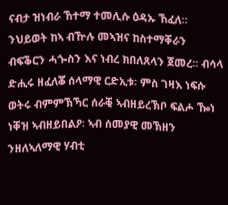ናብታ ዝነብራ ኸተማ ተመሊሱ ዕዳኡ ኸፈለ። ንህይወት ከኣ ብዅሉ መኣዝና ከስተማቐራን ብፍቕርን ሓጐስን እና ነብረ ክበለጸላን ጀመረ። ብሳላ ድሒሩ ዘፈለቖ ሰላማዊ ርድኢቱ፡ ምስ ገዛእ ነፍሱ ወትሩ ብምምኽኻር ሰራቒ ኣብዘይረኽቦ ፍልሖ ዀነ ነቐዝ ኣብዘይበልዖ፡ ኣብ ሰመያዊ መኽዘን ንዘለኣለማዊ ሃብቲ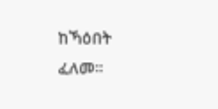ከኻዕበት ፈለመ።